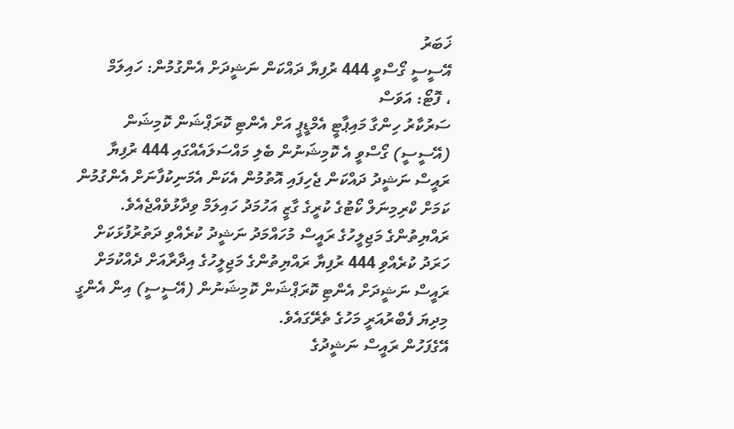ޚަބަރު
އޭސީސީ ގޯސްވީ 444 ރުފިޔާ ދައްކަން ނަޝީދަށް އެންގުމުން: ހައިލަމް
، ފޮޓޯ: އަވަސް
ސަރުކާރު ހިންގާ މައިޕާޓީ އެމްޑީޕީ އަށް އެންޓި ކޮރަޕްޝަން ކޮމިޝަން (އޭސީސީ) ގޯސްވީ އެ ކޮމިޝަނުން ބެލި މައްސަލައެއްގައި 444 ރުފިޔާ ރައީސް ނަޝީދު ދައްކަން ޖެހިފައި އޮތުމުން އެކަން އެމަނިކުފާނަށް އެންގުމުން ކަމަށް ކްރިމިނަލް ކޯޓުގެ ކުރީގެ ގާޒީ އަހުމަދު ހައިލަމް ވިދާޅުވެއްޖެއެވެ.
ރައްޔިތުންގެ މަޖިލީހުގެ ރައީސް މުހައްމަދު ނަޝީދު ކުރެއްވި ދަތުރުފުޅަކަށް ހަރަދު ކުރެއްވި 444 ރުފިޔާ ރައްޔިތުންގެ މަޖިލީހުގެ އިދާރާއަށް ދެއްކުމަށް ރައީސް ނަޝީދަށް އެންޓި ކޮރަޕްޝަން ކޮމިޝަނުން (އޭސީސީ) އިން އެންގީ މިދިޔަ ފެބްރުއަރީ މަހުގެ ތެރޭގައެވެ.
އޭގެފަހުން ރައީސް ނަޝީދުގެ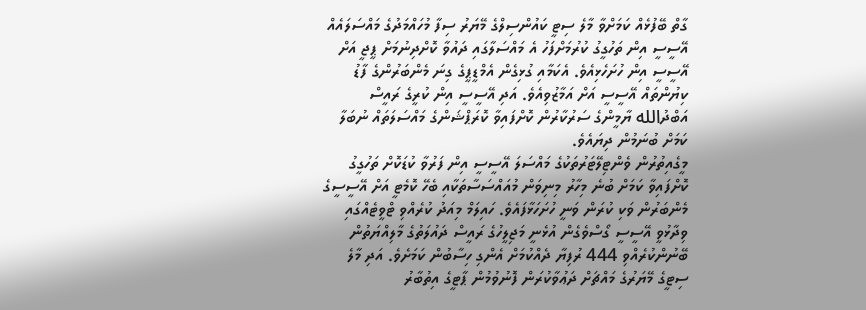ގާތް ބޭފުޅެއް ކަމަށްވާ މާލެ ސިޓީ ކައުންސިލްގެ މޭޔަރު ސިފާ މުހައްމަދުގެ މައްސަލައެއް އޭސީސީ އިން ތަހުގީގު ކުރުމަށްފަހު އެ މައްސަލާގައި ދައުވާ ކޮށްދިނުމަށް ޕީޖީ އަށް އޭސީސީ އިން ހުށަހެޅިއެވެ. އެކަމާއި ގުޅިގެން އެމްޑީޕީގެ ގިނަ މެންބަރުންގެ ފާޑު ކިޔުންތައް އޭސީސީ އަށް އަމާޒުވިއެވެ. އަދި އޭސީސީ އިން ކުރީގެ ރައީސް އަބްދުالله ޔާމީންގެ ސަރުކާރުން ކޮށްފައިވާ ކޮރަޕްޝަންގެ މައްސަލަތައް ނުބަލާ ކަމަށް ބުނަމުން ދިޔައެވެ.
މީގެއިތުރުން ވެންޓިލޭޓަރުތަކުގެ މައްސަލަ އޭސީސީ އިން ފަރުވާ ކުޑަކޮށް ތަހުގީގު ކޮށްފައިވާ ކަމަށް ބުނެ މިހާރު މިނިވަން މުއައްސަސާތަކާއި ބެހޭ ކޮމެޓީ އަށް އޭސީސީގެ މެންބަރުން ވަކި ކުރަން ވަނީ ހުށަހަޅާފައެވެ. ހައިލަމް މިއަދު ކުރެއްވި ޓްވީޓެއްގައި ވިދާޅުވީ އޭސީސީ ގޯސްވެގެން އުޅެނީ މަޖިލީހުގެ ރައީސް ދައުލަތުގެ މާލިއްޔަތުން ބޭނުންކުރެއްވި 444 ރުފިޔާ ދެއްކުމަށް އެންގި ހިސާބުން ކަމަށެވެ. އަދި މާލެ ސިޓީގެ މޭޔަރުގެ މައްޗަށް ދަޢުވާކުރަން ފޮނުވުމުން ޕާޓީގެ އިތުބާރު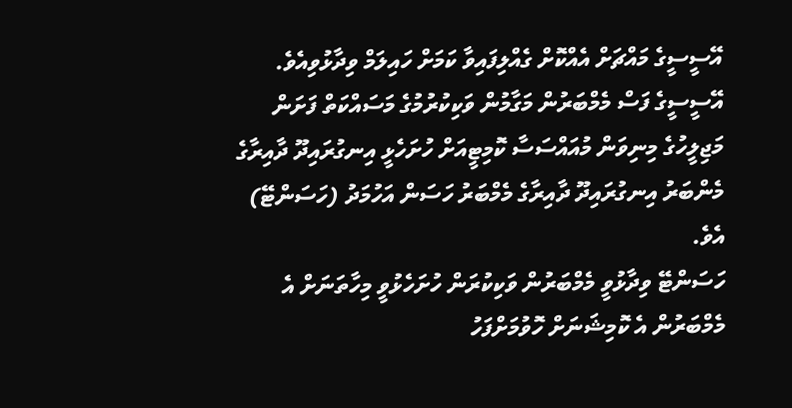އޭސީސީގެ މައްޗަށް އެއްކޮށް ގެއްލިފައިވާ ކަމަށް ހައިލަމް ވިދާޅުވިއެވެ.
އޭސީސީގެ ފަސް މެމްބަރުން މަގާމުން ވަކިކުރުމުގެ މަސައްކަތް ފަށަން މަޖިލީހުގެ މިނިވަން މުއައްސަސާ ކޮމިޓީއަށް ހުށަހެޅީ އިނގުރައިދޫ ދާއިރާގެ މެންބަރު އިނގުރައިދޫ ދާއިރާގެ މެމްބަރު ހަސަން އަހުމަދު (ހަސަންޓޭ) އެވެ.
ހަސަންޓޭ ވިދާޅުވީ މެމްބަރުން ވަކިކުރަން ހުށަހެޅުވީ މިހާތަނަށް އެ މެމްބަރުން އެ ކޮމިޝަނަށް ހޮވުމަށްފަހު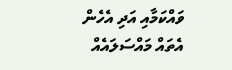ވައްކަމާއި އަދި އެހެން އެތައް މައްސަލައެއް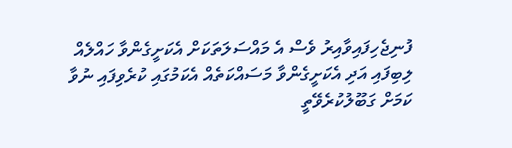ފުނިޖެހިފައިވާއިރު ވެސް އެ މައްސަލަތަކަށް އެކަށީގެންވާ ހައްލެއް ލިބިފައި އަދި އެކަށީގެންވާ މަސައްކަތެއް އެކަމުގައި ކުރެވިފައި ނުވާ ކަމަށް ގަބޫލުކުރެވޭތީ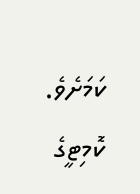ކަމަށެވެ.
ކޮމިޓީގެ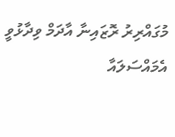މުގައްރިރު ރޮޒައިނާ އާދަމް ވިދާޅުވީ އެމައްސަލައާ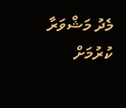މެދު މަޝްވަރާ ކުރުމަށް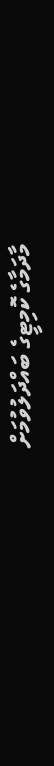މާދަމާގެ ކޮމިޓީގެ ބައްދަލުވުމަށް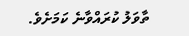ތާވަލު ކުރައްވާނެ ކަމަށެވެ.